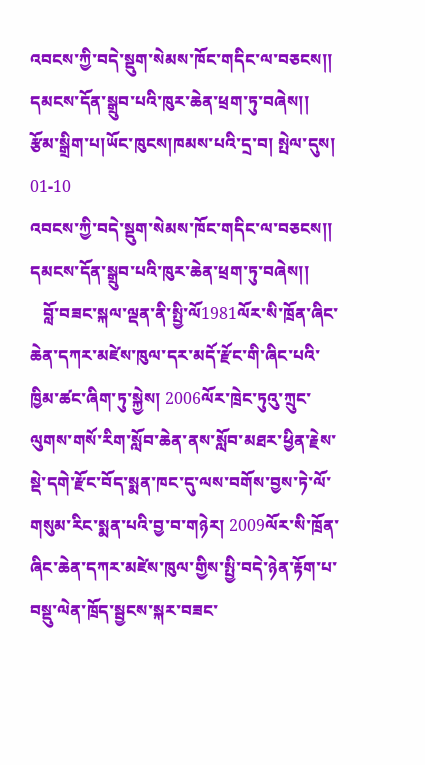འབངས་ཀྱི་བདེ་སྡུག་སེམས་ཁོང་གདིང་ལ་བཅངས།། དམངས་དོན་སྒྲུབ་པའི་ཁུར་ཆེན་ཕྲག་ཏུ་བཞེས།།
རྩོམ་སྒྲིག་པ།ཡོང་ཁུངས།ཁམས་པའི་དྲ་བ། སྤེལ་དུས། 01-10
འབངས་ཀྱི་བདེ་སྡུག་སེམས་ཁོང་གདིང་ལ་བཅངས།།  དམངས་དོན་སྒྲུབ་པའི་ཁུར་ཆེན་ཕྲག་ཏུ་བཞེས།།
   བློ་བཟང་སྐལ་ལྡན་ནི་སྤྱི་ལོ1981ལོར་སི་ཁྲོན་ཞིང་ཆེན་དཀར་མཛེས་ཁུལ་དར་མདོ་རྫོང་གི་ཞིང་པའི་ཁྱིམ་ཚང་ཞིག་ཏུ་སྐྱེས། 2006ལོར་ཁྲེང་ཏུའུ་ཀྲུང་ལུགས་གསོ་རིག་སློབ་ཆེན་ནས་སློབ་མཐར་ཕྱིན་རྗེས་སྡེ་དགེ་རྫོང་བོད་སྨན་ཁང་དུ་ལས་བགོས་བྱས་ཏེ་ལོ་གསུམ་རིང་སྨན་པའི་བྱ་བ་གཉེར། 2009ལོར་སི་ཁྲོན་ཞིང་ཆེན་དཀར་མཛེས་ཁུལ་གྱིས་སྤྱི་བདེ་ཉེན་རྟོག་པ་བསྡུ་ལེན་ཁྲོད་སྦྱངས་སྐར་བཟང་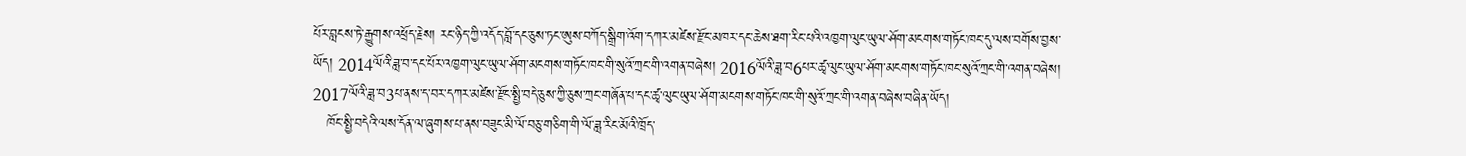པོར་བླངས་ཏེ་རྒྱུགས་འཕྲོད་རྗེས། རང་ཉིད་ཀྱི་འདོད་བློ་དང་ཅུས་ཏང་ཨུས་བཀོད་སྒྲིག་འོག་དཀར་མཛེས་རྫོང་མཁར་དང་ཆེས་ཐག་རིང་པའི་འཁྱག་ལུང་ཡུལ་ཤོག་མངགས་གཏོང་ཁང་དུ་ལས་བགོས་བྱས་ཡོད། 2014ལོའི་ཟླ་བ་དང་པོར་འཁྱག་ལུང་ཡུལ་ཤོག་མངགས་གཏོང་ཁང་གི་སུའོ་ཀྲང་གི་འགན་བཞེས། 2016ལོའི་ཟླ་བ6པར་ཚྭ་ལུང་ཡུལ་ཤོག་མངགས་གཏོང་ཁང་སུའོ་ཀྲང་གི་འགན་བཞེས། 2017ལོའི་ཟླ་བ3པ་ནས་ད་བར་དཀར་མཛེས་རྫོང་སྤྱི་བདེ་ཅུས་ཀྱི་ཅུས་ཀྲང་གཞོན་པ་དང་ཚྭ་ལུང་ཡུལ་ཤོག་མངགས་གཏོང་ཁང་གི་སུའོ་ཀྲང་གི་འགན་བཞེས་བཞིན་ཡོད།
   ཁོང་སྤྱི་བདེའི་ལས་དོན་ལ་ཞུགས་པ་ནས་བཟུང་མི་ལོ་བཅུ་གཅིག་གི་ལོ་ཟླ་རིང་མོའི་ཁྲོད་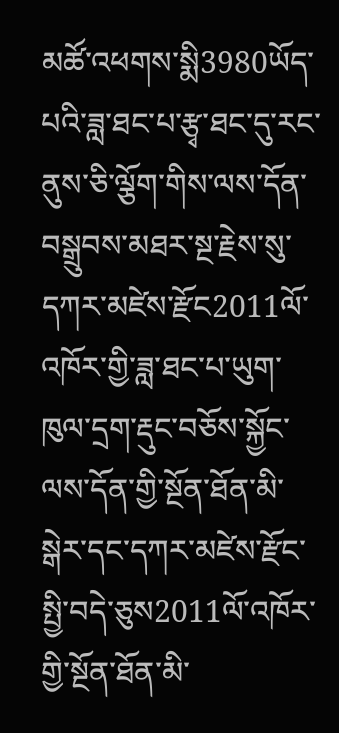མཚོ་འཕགས་སྨི3980ཡོད་པའི་ཟླ་ཐང་པ་རྩྭ་ཐང་དུ་རང་ནུས་ཅི་ལྕོག་གིས་ལས་དོན་བསྒྲུབས་མཐར་སྔ་རྗེས་སུ་དཀར་མཛེས་རྫོང2011ལོ་འཁོར་གྱི་ཟླ་ཐང་པ་ཡུག་ཁུལ་དྲག་རྡུང་བཅོས་སྐྱོང་ལས་དོན་གྱི་སྔོན་ཐོན་མི་སྒེར་དང་དཀར་མཛེས་རྫོང་སྤྱི་བདེ་ཅུས2011ལོ་འཁོར་གྱི་སྔོན་ཐོན་མི་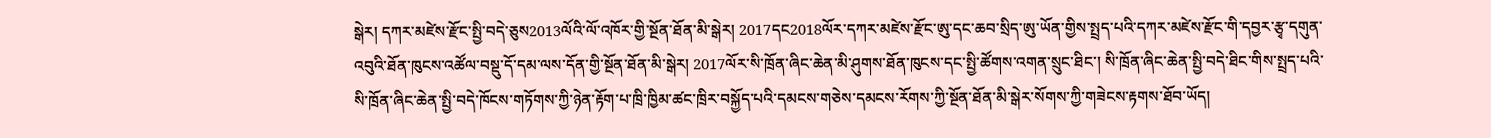སྒེར། དཀར་མཛེས་རྫོང་སྤྱི་བདེ་ཅུས2013ལོའི་ལོ་འཁོར་གྱི་སྔོན་ཐོན་མི་སྒེར། 2017དང2018ལོར་དཀར་མཛེས་རྫོང་ཨུ་དང་ཆབ་སྲིད་ཨུ་ཡོན་གྱིས་སྤྲད་པའི་དཀར་མཛེས་རྫོང་གི་དབྱར་རྩྭ་དགུན་འབུའི་ཐོན་ཁུངས་འཚོལ་བསྡུ་དོ་དམ་ལས་དོན་གྱི་སྔོན་ཐོན་མི་སྒེར། 2017ལོར་སི་ཁྲོན་ཞིང་ཆེན་མི་ཤུགས་ཐོན་ཁུངས་དང་སྤྱི་ཚོགས་འགན་སྲུང་ཐིང་། སི་ཁྲོན་ཞིང་ཆེན་སྤྱི་བདེ་ཐིང་གིས་སྤྲད་པའི་སི་ཁྲོན་ཞིང་ཆེན་སྤྱི་བདེ་ཁོངས་གཏོགས་ཀྱི་ཉེན་རྟོག་པ་ཁྲི་ཁྱིམ་ཚང་ཁྲིར་བསྐྱོད་པའི་དམངས་གཅེས་དམངས་རོགས་ཀྱི་སྔོན་ཐོན་མི་སྒེར་སོགས་ཀྱི་གཟེངས་རྟགས་ཐོབ་ཡོད།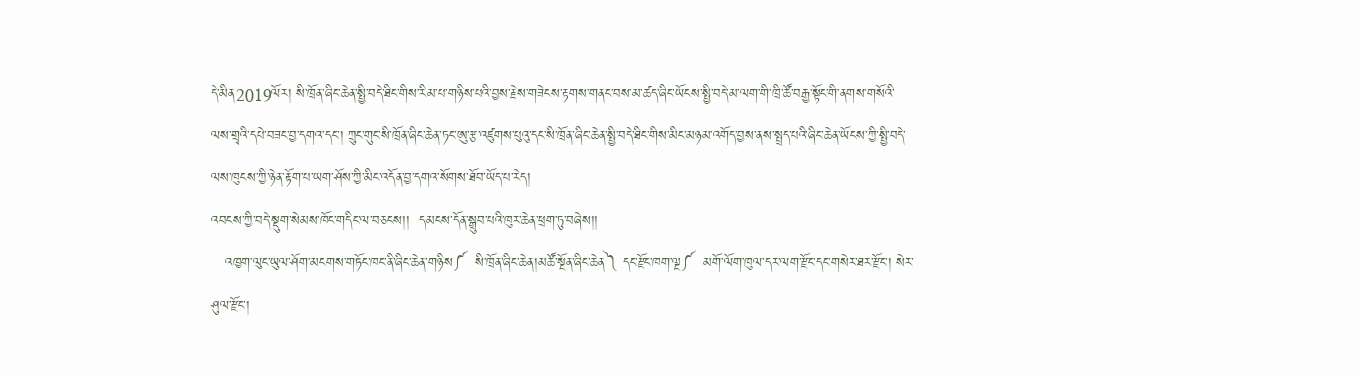དེ་མིན2019ལོར། སི་ཁྲོན་ཞིང་ཆེན་སྤྱི་བདེ་ཐིང་གིས་རིམ་པ་གཉིས་པའི་བྱས་རྗེས་གཟེངས་རྟགས་གནང་བས་མ་ཚད་ཞིང་ཡོངས་སྤྱི་བདེ་མ་ལག་གི་ཁྲི་ཚོ་བརྒྱ་སྟོང་གི་ནགས་གསོའི་ལས་གྲྭའི་དཔེ་བཟང་བྱ་དགའ་དང་། ཀྲུང་གུང་སི་ཁྲོན་ཞིང་ཆེན་ཏང་ཨུ་རྩ་འཛུགས་པུའུ་དང་སི་ཁྲོན་ཞིང་ཆེན་སྤྱི་བདེ་ཐིང་གིས་མིང་མཉམ་འགོད་བྱས་ནས་སྤྲད་པའི་ཞིང་ཆེན་ཡོངས་ཀྱི་སྤྱི་བདེ་ལས་ཁུངས་ཀྱི་ཉེན་རྟོག་པ་ཡག་ཤོས་ཀྱི་མིང་འདོན་བྱ་དགའ་སོགས་ཐོབ་ཡོད་པ་རེད།
འབངས་ཀྱི་བདེ་སྡུག་སེམས་ཁོང་གདིང་ལ་བཅངས།།  དམངས་དོན་སྒྲུབ་པའི་ཁུར་ཆེན་ཕྲག་ཏུ་བཞེས།།
   འཁྱག་ལུང་ཡུལ་ཤོག་མངགས་གཏོང་ཁང་ནི་ཞིང་ཆེན་གཉིས༼  སི་ཁྲོན་ཞིང་ཆེན།མཚོ་སྔོན་ཞིང་ཆེན༽ དང་རྫོང་ཁག་ལྔ༼  མགོ་ལོག་ཁུལ་དར་ལག་རྫོང་དང་གསེར་ཐར་རྫོང་། སེར་ཤུལ་རྫོང་།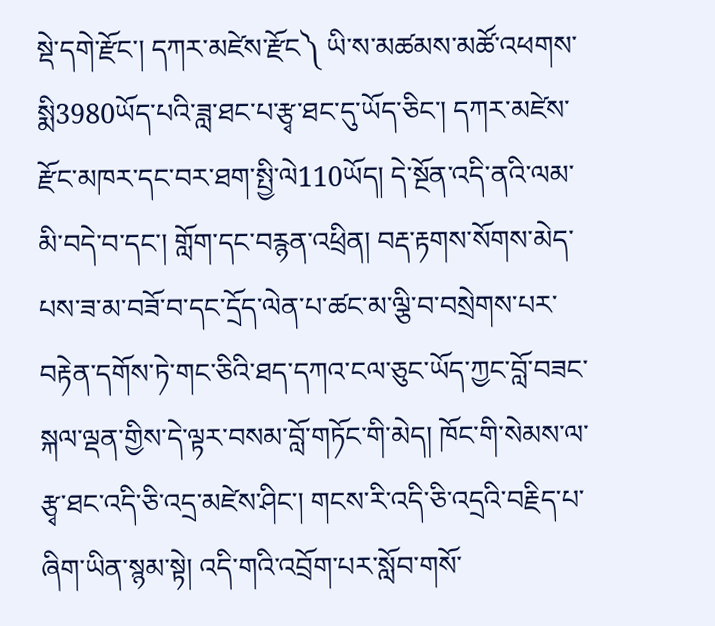སྡེ་དགེ་རྫོང་། དཀར་མཛེས་རྫོང༽ ཡི་ས་མཚམས་མཚོ་འཕགས་སྨི3980ཡོད་པའི་ཟླ་ཐང་པ་རྩྭ་ཐང་དུ་ཡོད་ཅིང་། དཀར་མཛེས་རྫོང་མཁར་དང་བར་ཐག་སྤྱི་ལེ110ཡོད། དེ་སྔོན་འདི་ནའི་ལམ་མི་བདེ་བ་དང་། གློག་དང་བརྙན་འཕྲིན། བརྡ་རྟགས་སོགས་མེད་པས་ཟ་མ་བཟོ་བ་དང་དྲོད་ལེན་པ་ཚང་མ་ལྕི་བ་བསྲེགས་པར་བརྟེན་དགོས་ཏེ་གང་ཅིའི་ཐད་དཀའ་ངལ་ཅུང་ཡོད་ཀྱང་བློ་བཟང་སྐལ་ལྡན་གྱིས་དེ་ལྟར་བསམ་བློ་གཏོང་གི་མེད། ཁོང་གི་སེམས་ལ་རྩྭ་ཐང་འདི་ཅི་འདྲ་མཛེས་ཤིང་། གངས་རི་འདི་ཅི་འདྲའི་བརྗིད་པ་ཞིག་ཡིན་སྙམ་སྟེ། འདི་གའི་འབྲོག་པར་སློབ་གསོ་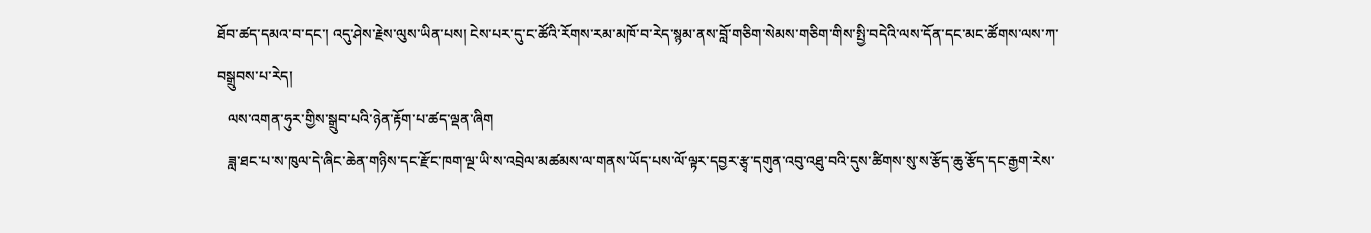ཐོབ་ཚད་དམའ་བ་དང་། འདུ་ཤེས་རྗེས་ལུས་ཡིན་པས། ངེས་པར་དུ་ང་ཚོའི་རོགས་རམ་མཁོ་བ་རེད་སྙམ་ནས་བློ་གཅིག་སེམས་གཅིག་གིས་སྤྱི་བདེའི་ལས་དོན་དང་མང་ཚོགས་ལས་ཀ་བསྒྲུབས་པ་རེད།
   ལས་འགན་ཧུར་གྱིས་སྒྲུབ་པའི་ཉེན་རྟོག་པ་ཚད་ལྡན་ཞིག
   ཟླ་ཐང་པ་ས་ཁུལ་དེ་ཞིང་ཆེན་གཉིས་དང་རྫོང་ཁག་ལྔ་ཡི་ས་འབྲེལ་མཚམས་ལ་གནས་ཡོད་པས་ལོ་ལྟར་དབྱར་རྩྭ་དགུན་འབུ་འཐུ་བའི་དུས་ཚིགས་སུ་ས་རྩོད་ཆུ་རྩོད་དང་རྒྱག་རེས་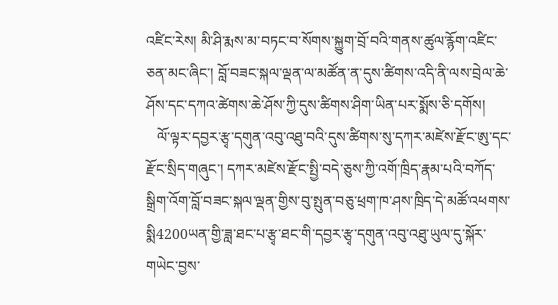འཛིང་རེས། མི་ཤི་རྨས་མ་བཏང་བ་སོགས་སྐྱུག་བྲོ་བའི་གནས་ཚུལ་རྙོག་འཛིང་ཅན་མང་ཞིང་། བློ་བཟང་སྐལ་ལྡན་ལ་མཚོན་ན་དུས་ཚིགས་འདི་ནི་ལས་བྲེལ་ཆེ་ཤོས་དང་དཀའ་ཚེགས་ཆེ་ཤོས་ཀྱི་དུས་ཚིགས་ཤིག་ཡིན་པར་སྨོས་ཅི་དགོས།
   ལོ་ལྟར་དབྱར་རྩྭ་དགུན་འབུ་འཐུ་བའི་དུས་ཚིགས་སུ་དཀར་མཛེས་རྫོང་ཨུ་དང་རྫོང་སྲིད་གཞུང་། དཀར་མཛེས་རྫོང་སྤྱི་བདེ་ཅུས་ཀྱི་འགོ་ཁྲིད་རྣམ་པའི་བཀོད་སྒྲིག་འོག་བློ་བཟང་སྐལ་ལྡན་གྱིས་བུ་སྤུན་བཅུ་ཕྲག་ཁ་ཤས་ཁྲིད་དེ་མཚོ་འཕགས་སྨི4200ཡན་གྱི་ཟླ་ཐང་པ་རྩྭ་ཐང་གི་དབྱར་རྩྭ་དགུན་འབུ་འཐུ་ཡུལ་དུ་སྐོར་གཡེང་བྱས་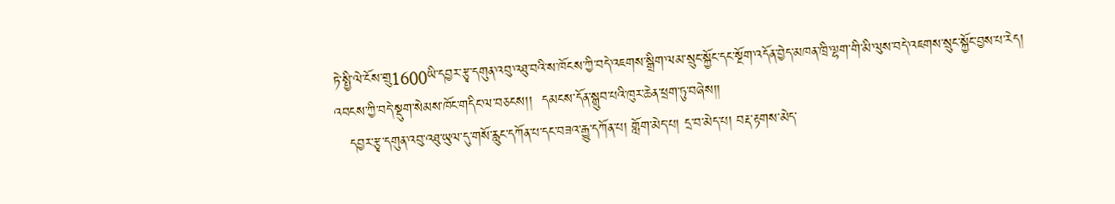ཏེ་སྤྱི་ལེ་ངོས་གྲུ1600ཡི་དབྱར་རྩྭ་དགུན་འབུ་འཐུ་བའི་ས་ཁོངས་ཀྱི་བདེ་འཇགས་སྒྲིག་ལམ་སྲུང་སྐྱོང་དང་སྔོག་འདོན་བྱེད་མཁན་ཁྲི་ལྷག་གི་མི་ལུས་བདེ་འཇགས་སྲུང་སྐྱོང་བྱས་པ་རེད།
འབངས་ཀྱི་བདེ་སྡུག་སེམས་ཁོང་གདིང་ལ་བཅངས།།  དམངས་དོན་སྒྲུབ་པའི་ཁུར་ཆེན་ཕྲག་ཏུ་བཞེས།།
   དབྱར་རྩྭ་དགུན་འབུ་འཐུ་ཡུལ་དུ་གསོ་རླུང་དཀོན་པ་དང་བཟའ་རྒྱུ་དཀོན་པ། གློག་མེད་པ། དྲ་བ་མེད་པ། བརྡ་རྟགས་མེད་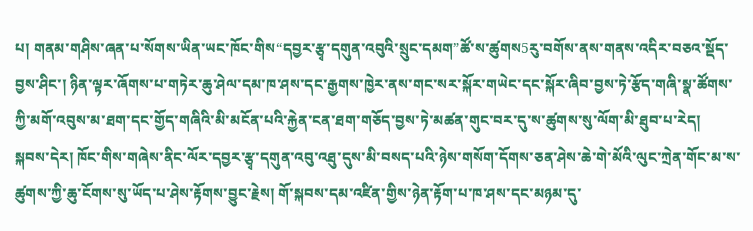པ། གནམ་གཤིས་ཞན་པ་སོགས་ཡིན་ཡང་ཁོང་གིས“དབྱར་རྩྭ་དགུན་འབུའི་སྲུང་དམག”ཚོ་ས་ཚུགས5རུ་བགོས་ནས་གནས་འདིར་བཅའ་སྡོད་བྱས་ཤིང་། ཉིན་ལྟར་ཞོགས་པ་གཏེར་ཆུ་ཤེལ་དམ་ཁ་ཤས་དང་རྒྱགས་ཁྱེར་ནས་གང་སར་སྐོར་གཡེང་དང་སྐོར་ཞིབ་བྱས་ཏེ་རྩོད་གཞི་སྣ་ཚོགས་ཀྱི་མགོ་འབུས་མ་ཐག་དང་གྱོད་གཞིའི་མི་མངོན་པའི་རྐྱེན་ངན་ཐག་གཅོད་བྱས་ཏེ་མཚན་གུང་བར་དུ་ས་ཚུགས་སུ་ལོག་མི་ཐུབ་པ་རེད།
སྐབས་དེར། ཁོང་གིས་གཞེས་ནིང་ལོར་དབྱར་རྩྭ་དགུན་འབུ་འཐུ་དུས་མི་བསད་པའི་ཉེས་གསོག་དོགས་ཅན་ཤེས་ཆེ་གེ་མོའི་ལུང་ཀྲེན་གོང་མ་ས་ཚུགས་ཀྱི་ཆུ་ངོགས་སུ་ཡོད་པ་ཤེས་རྟོགས་བྱུང་རྗེས། གོ་སྐབས་དམ་འཛིན་གྱིས་ཉེན་རྟོག་པ་ཁ་ཤས་དང་མཉམ་དུ་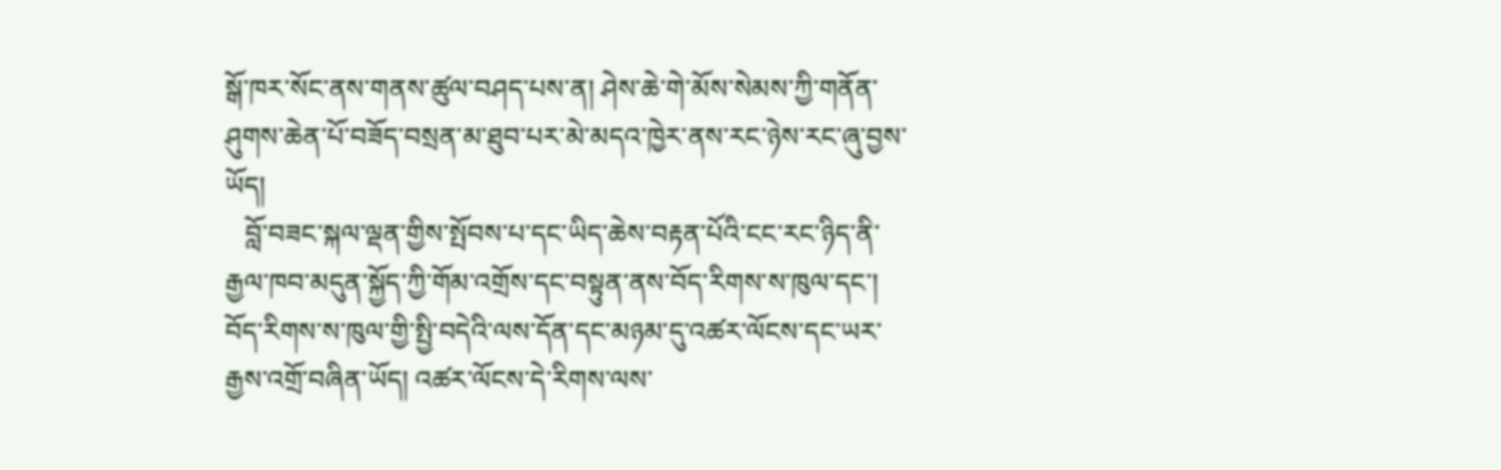སྒོ་ཁར་སོང་ནས་གནས་ཚུལ་བཤད་པས་ན། ཤེས་ཆེ་གེ་མོས་སེམས་ཀྱི་གནོན་ཤུགས་ཆེན་པོ་བཟོད་བསྲན་མ་ཐུབ་པར་མེ་མདའ་ཁྱེར་ནས་རང་ཉེས་རང་ཞུ་བྱས་ཡོད།
   བློ་བཟང་སྐལ་ལྡན་གྱིས་སྤོབས་པ་དང་ཡིད་ཆེས་བརྟན་པོའི་ངང་རང་ཉིད་ནི་རྒྱལ་ཁབ་མདུན་སྐྱོད་ཀྱི་གོམ་འགྲོས་དང་བསྟུན་ནས་བོད་རིགས་ས་ཁུལ་དང་། བོད་རིགས་ས་ཁུལ་གྱི་སྤྱི་བདེའི་ལས་དོན་དང་མཉམ་དུ་འཚར་ལོངས་དང་ཡར་རྒྱས་འགྲོ་བཞིན་ཡོད། འཚར་ལོངས་དེ་རིགས་ལས་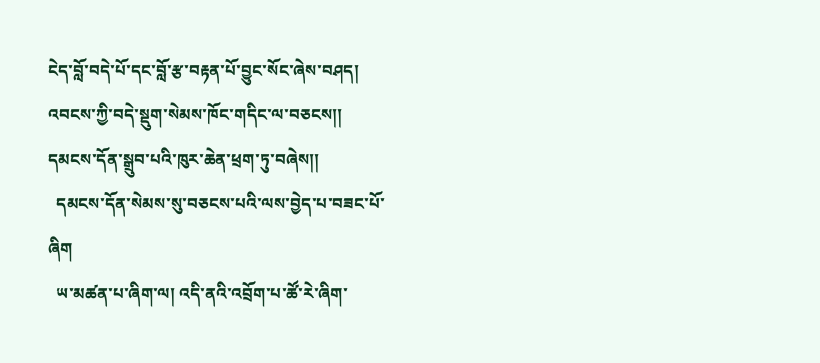ངེད་བློ་བདེ་པོ་དང་བློ་རྩ་བརྟན་པོ་བྱུང་སོང་ཞེས་བཤད།
འབངས་ཀྱི་བདེ་སྡུག་སེམས་ཁོང་གདིང་ལ་བཅངས།།  དམངས་དོན་སྒྲུབ་པའི་ཁུར་ཆེན་ཕྲག་ཏུ་བཞེས།།
  དམངས་དོན་སེམས་སུ་བཅངས་པའི་ལས་བྱེད་པ་བཟང་པོ་ཞིག
  ཡ་མཚན་པ་ཞིག་ལ། འདི་ནའི་འབྲོག་པ་ཚོ་རེ་ཞིག་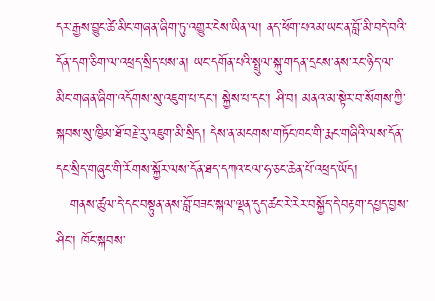དར་རྒྱས་བྱུང་ཚེ་མིང་གཞན་ཞིག་ཏུ་འགྱུར་ངེས་ཡིན་ལ། ནད་ཕོག་པའམ་ཡང་ན་བློ་མི་བདེ་བའི་དོན་དག་ཅིག་ལ་འཕྲད་སྲིད་པས་ན། ཡང་དགོན་པའི་སྤྲུལ་སྐུ་གདན་དྲངས་ནས་རང་ཉིད་ལ་མིང་གཞན་ཞིག་འདོགས་སུ་འཇུག་པ་དང་། སྐྱེས་པ་དང་། ཤི་བ། མནའ་མ་སྟེར་བ་སོགས་ཀྱི་སྐབས་སུ་ཁྱིམ་ཐོ་བརྗེ་རུ་འཇུག་མི་སྲིད། དེས་ན་མངགས་གཏོང་ཁང་གི་རྨང་གཞིའི་ལས་དོན་དང་སྲིད་གཞུང་གི་རོགས་སྐྱོར་ལས་དོན་ཐད་དཀའ་ངལ་ཧ་ཅང་ཆེན་པོ་འཕྲད་ཡོད།
   གནས་ཚུལ་དེ་དང་བསྟུན་ནས་བློ་བཟང་སྐལ་ལྡན་དུད་ཚང་རེ་རེར་བསྐྱོད་དེ་བརྟག་དཔྱད་བྱས་ཤིང་། ཁོང་སྐབས་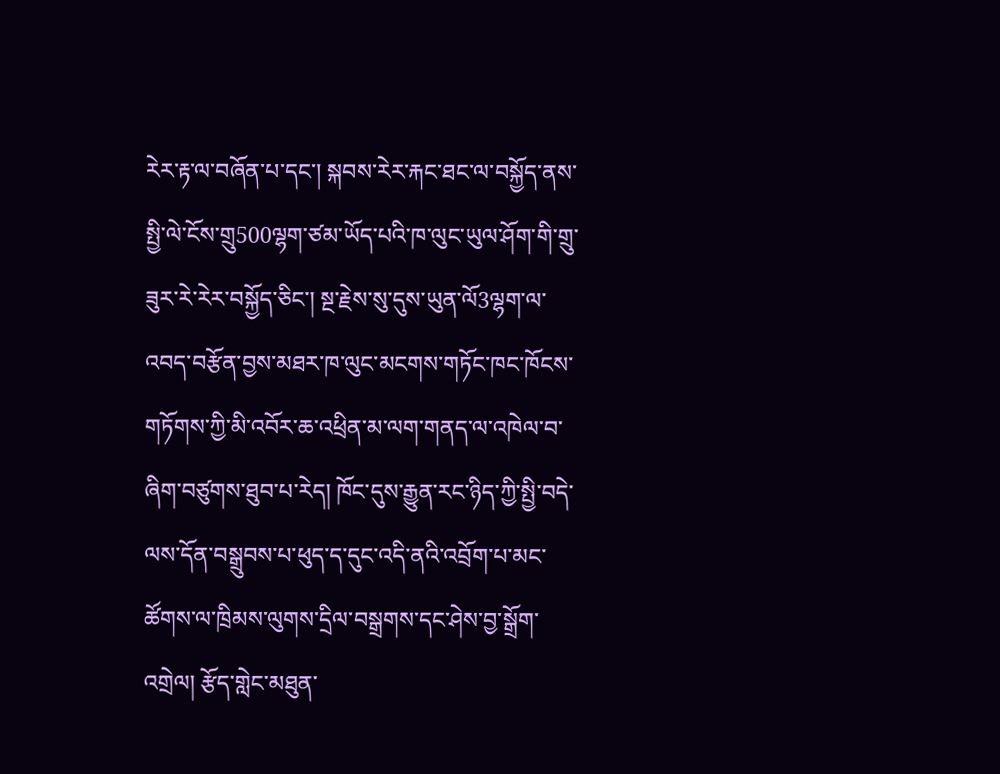རེར་རྟ་ལ་བཞོན་པ་དང་། སྐབས་རེར་རྐང་ཐང་ལ་བསྐྱོད་ནས་སྤྱི་ལེ་ངོས་གྲུ500ལྷག་ཙམ་ཡོད་པའི་ཁ་ལུང་ཡུལ་ཤོག་གི་གྲུ་ཟུར་རེ་རེར་བསྐྱོད་ཅིང་། སྔ་རྗེས་སུ་དུས་ཡུན་ལོ3ལྷག་ལ་འབད་བརྩོན་བྱས་མཐར་ཁ་ལུང་མངགས་གཏོང་ཁང་ཁོངས་གཏོགས་ཀྱི་མི་འབོར་ཆ་འཕྲིན་མ་ལག་གནད་ལ་འཁེལ་བ་ཞིག་བཙུགས་ཐུབ་པ་རེད། ཁོང་དུས་རྒྱུན་རང་ཉིད་ཀྱི་སྤྱི་བདེ་ལས་དོན་བསྒྲུབས་པ་ཕུད་ད་དུང་འདི་ནའི་འབྲོག་པ་མང་ཚོགས་ལ་ཁྲིམས་ལུགས་དྲིལ་བསྒྲགས་དང་ཤེས་བྱ་སྒྲོག་འགྲེལ། རྩོད་གླེང་མཐུན་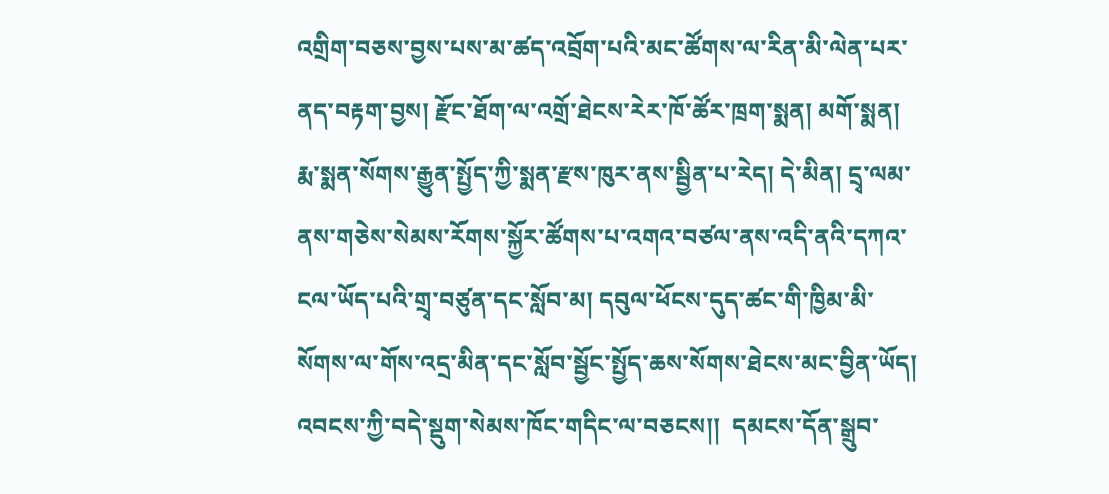འགྲིག་བཅས་བྱས་པས་མ་ཚད་འབྲོག་པའི་མང་ཚོགས་ལ་རིན་མི་ལེན་པར་ནད་བརྟག་བྱས། རྫོང་ཐོག་ལ་འགྲོ་ཐེངས་རེར་ཁོ་ཚོར་ཁྲག་སྨན། མགོ་སྨན། རྨ་སྨན་སོགས་རྒྱུན་སྤྱོད་ཀྱི་སྨན་རྫས་ཁུར་ནས་སྦྱིན་པ་རེད། དེ་མིན། དྲྭ་ལམ་ནས་གཅེས་སེམས་རོགས་སྐྱོར་ཚོགས་པ་འགའ་བཙལ་ནས་འདི་ནའི་དཀའ་ངལ་ཡོད་པའི་གྲྭ་བཙུན་དང་སློབ་མ། དབུལ་ཕོངས་དུད་ཚང་གི་ཁྱིམ་མི་སོགས་ལ་གོས་འདྲ་མིན་དང་སློབ་སྦྱོང་སྤྱོད་ཆས་སོགས་ཐེངས་མང་བྱིན་ཡོད།
འབངས་ཀྱི་བདེ་སྡུག་སེམས་ཁོང་གདིང་ལ་བཅངས།།  དམངས་དོན་སྒྲུབ་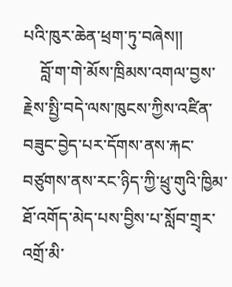པའི་ཁུར་ཆེན་ཕྲག་ཏུ་བཞེས།།
    བློ་ག་གེ་མོས་ཁྲིམས་འགལ་བྱས་རྗེས་སྤྱི་བདེ་ལས་ཁུངས་ཀྱིས་འཛིན་བཟུང་བྱེད་པར་དོགས་ནས་རྐང་བཙུགས་ནས་རང་ཉིད་ཀྱི་ཕྲུ་གུའི་ཁྱིམ་ཐོ་འགོད་མེད་པས་བྱིས་པ་སློབ་གྲྭར་འགྲོ་མི་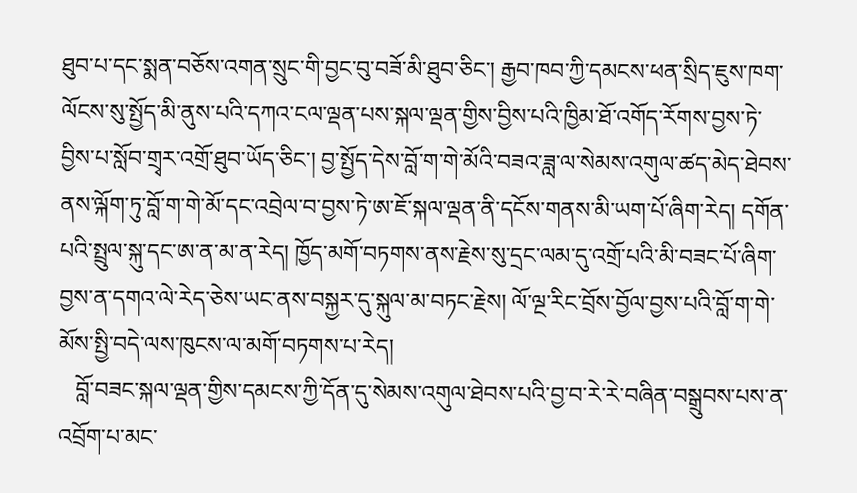ཐུབ་པ་དང་སྨན་བཅོས་འགན་སྲུང་གི་བྱང་བུ་བཟོ་མི་ཐུབ་ཅིང་། རྒྱབ་ཁབ་ཀྱི་དམངས་ཕན་སྲིད་ཇུས་ཁག་ལོངས་སུ་སྤྱོད་མི་ནུས་པའི་དཀའ་ངལ་ལྡན་པས་སྐལ་ལྡན་གྱིས་བྱིས་པའི་ཁྱིམ་ཐོ་འགོད་རོགས་བྱས་ཏེ་བྱིས་པ་སློབ་གྲྭར་འགྲོ་ཐུབ་ཡོད་ཅིང་། བྱ་སྤྱོད་དེས་བློ་ག་གེ་མོའི་བཟའ་ཟླ་ལ་སེམས་འགུལ་ཚད་མེད་ཐེབས་ནས་ལྐོག་ཏུ་བློ་ག་གེ་མོ་དང་འབྲེལ་བ་བྱས་ཏེ་ཨ་ཇོ་སྐལ་ལྡན་ནི་དངོས་གནས་མི་ཡག་པོ་ཞིག་རེད། དགོན་པའི་སྤྲུལ་སྐུ་དང་ཨ་ན་མ་ན་རེད། ཁྱོད་མགོ་བཏགས་ནས་རྗེས་སུ་དྲང་ལམ་དུ་འགྲོ་པའི་མི་བཟང་པོ་ཞིག་བྱས་ན་དགའ་ལེ་རེད་ཅེས་ཡང་ནས་བསྐྱར་དུ་སྐུལ་མ་བཏང་རྗེས། ལོ་ལྔ་རིང་བྲོས་བྱོལ་བྱས་པའི་བློ་ག་གེ་མོས་སྤྱི་བདེ་ལས་ཁུངས་ལ་མགོ་བཏགས་པ་རེད།
   བློ་བཟང་སྐལ་ལྡན་གྱིས་དམངས་ཀྱི་དོན་དུ་སེམས་འགུལ་ཐེབས་པའི་བྱ་བ་རེ་རེ་བཞིན་བསྒྲུབས་པས་ན་འབྲོག་པ་མང་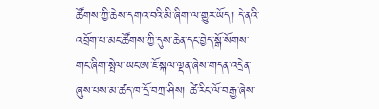ཚོགས་ཀྱི་ཆེས་དགའ་བའི་མི་ཞིག་ལ་གྱུར་ཡོད། དེ་ནའི་འབྲོག་པ་མང་ཚོགས་ཀྱི་དུས་ཆེན་དང་བྱེད་སྒོ་སོགས་གང་ཞིག་སྤེལ་ཡང་ཨ་ཇོ་སྐལ་ལྡན་ཞེས་གདན་འདྲེན་ཞུས་པས་མ་ཚད་ཁ་དྲོ་བཀྲ་ཤིས། ཚེ་རིང་ལོ་བརྒྱ་ཞེས་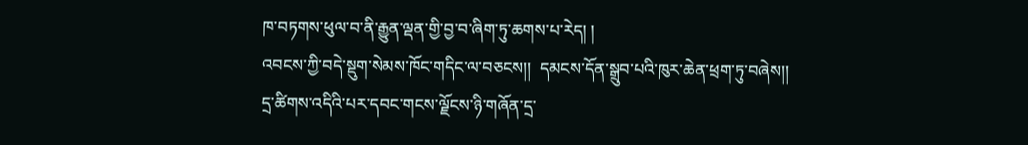ཁ་བཏགས་ཕུལ་བ་ནི་རྒྱུན་ལྡན་གྱི་བྱ་བ་ཞིག་ཏུ་ཆགས་པ་རེད། །
འབངས་ཀྱི་བདེ་སྡུག་སེམས་ཁོང་གདིང་ལ་བཅངས།།  དམངས་དོན་སྒྲུབ་པའི་ཁུར་ཆེན་ཕྲག་ཏུ་བཞེས།།
དྲ་ཚིགས་འདིའི་པར་དབང་གངས་ལྗོངས་ཉི་གཞོན་དྲ་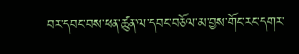བར་དབང་བས་ཕན་ཚུན་ལ་དབང་བཅོལ་མ་བྱས་གོང་རང་དགར་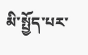མི་སྤྱོད་པར་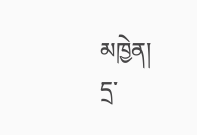མཁྱེན།
དྲ་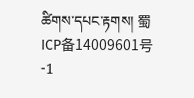ཚིགས་དཔང་རྟགས། 蜀ICP备14009601号-1